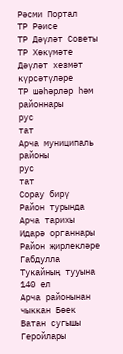Рәсми Портал
ТР Рәисе
ТР Дәүләт Советы
ТР Хөкүмәте
Дәүләт хезмәт күрсәтүләре
ТР шәһәрләр һәм районнары
рус
тат
Арча муниципаль районы
рус
тат
Сорау бирү
Район турында
Арча тарихы
Идарә органнары
Район җирлекләре
Габдулла Тукайның тууына 140 ел
Арча районынан чыккан Бөек Ватан сугышы Геройлары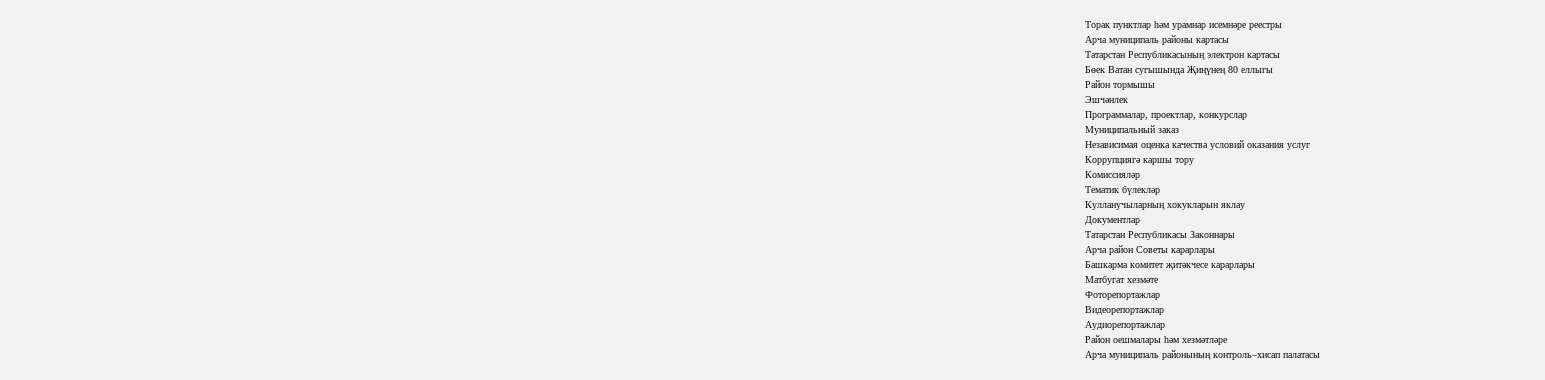Торак пунктлар һәм урамнар исемнәре реестры
Арча муниципаль районы картасы
Татарстан Республикасының электрон картасы
Бөек Ватан сугышында Җиңүнең 80 еллыгы
Район тормышы
Эшчәнлек
Программалар, проектлар, конкурслар
Муниципальный заказ
Независимая оценка качества условий оказания услуг
Коррупциягә каршы тору
Комиссияләр
Тематик бүлекләр
Кулланучыларның хокукларын яклау
Документлар
Татарстан Республикасы Законнары
Арча район Советы карарлары
Башкарма комитет җитәкчесе карарлары
Матбугат хезмәте
Фоторепортажлар
Видеорепортажлар
Аудиорепортажлар
Район оешмалары һәм хезмәтләре
Арча муниципаль районының контроль–хисап палатасы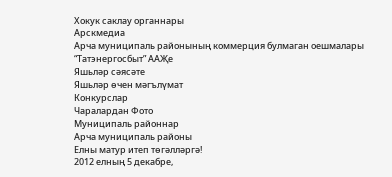Хокук саклау органнары
Арскмедиа
Арча муниципаль районының коммерция булмаган оешмалары
“Татэнергосбыт” ААҖе
Яшьләр сәясәте
Яшьләр өчен мәгълүмат
Конкурслар
Чаралардан Фото
Муниципаль районнар
Арча муниципаль районы
Елны матур итеп төгәлләргә!
2012 елның 5 декабре,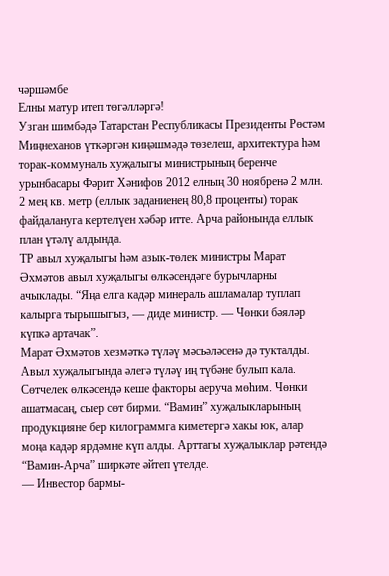чәршәмбе
Елны матур итеп төгәлләргә!
Узган шимбәдә Татарстан Республикасы Президенты Рөстәм Миңнеханов үткәргән киңәшмәдә төзелеш, архитектура һәм торак-коммуналь хуҗалыгы министрының беренче урынбасары Фәрит Хәнифов 2012 елның 30 ноябренә 2 млн. 2 мең кв. метр (еллык заданиенең 80,8 проценты) торак файдалануга кертелүен хәбәр итте. Арча районында еллык план үтәлү алдында.
ТР авыл хуҗалыгы һәм азык-төлек министры Марат Әхмәтов авыл хуҗалыгы өлкәсендәге бурычларны ачыклады. “Яңа елга кадәр минераль ашламалар туплап калырга тырышыгыз, — диде министр. — Чөнки бәяләр күпкә артачак”.
Марат Әхмәтов хезмәткә түләү мәсьәләсенә дә тукталды. Авыл хуҗалыгында әлегә түләү иң түбәне булып кала. Сөтчелек өлкәсендә кеше факторы аеруча мөһим. Чөнки ашатмасаң, сыер сөт бирми. “Вамин” хуҗалыкларының продукцияне бер килограммга киметергә хакы юк, алар моңа кадәр ярдәмне күп алды. Арттагы хуҗалыклар рәтендә “Вамин-Арча” ширкәте әйтеп үтелде.
— Инвестор бармы-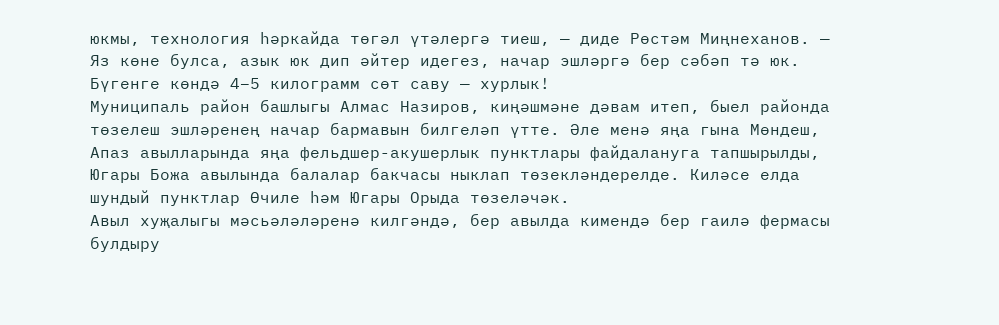юкмы, технология һәркайда төгәл үтәлергә тиеш, — диде Рөстәм Миңнеханов. — Яз көне булса, азык юк дип әйтер идегез, начар эшләргә бер сәбәп тә юк. Бүгенге көндә 4–5 килограмм сөт саву — хурлык!
Муниципаль район башлыгы Алмас Назиров, киңәшмәне дәвам итеп, быел районда төзелеш эшләренең начар бармавын билгеләп үтте. Әле менә яңа гына Мөндеш, Апаз авылларында яңа фельдшер-акушерлык пунктлары файдалануга тапшырылды, Югары Божа авылында балалар бакчасы ныклап төзекләндерелде. Киләсе елда шундый пунктлар Өчиле һәм Югары Орыда төзеләчәк.
Авыл хуҗалыгы мәсьәләләренә килгәндә, бер авылда кимендә бер гаилә фермасы булдыру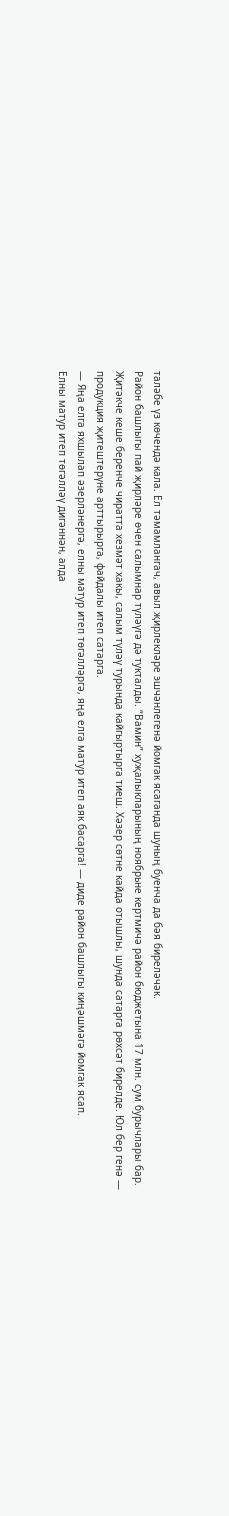таләбе үз көчендә кала. Ел тәмамлангач, авыл җирлекләре эшчәнлегенә йомгак ясаганда шуның буенча да бәя биреләчәк.
Район башлыгы пай җирләре өчен салымнар түләүгә дә тукталды. “Вамин” хуҗалыкларының ноябрьне кертмичә район бюджетына 17 млн. сум бурычлары бар. Җитәкче кеше беренче чиратта хезмәт хакы, салым түләү турында кайгыртырга тиеш. Хәзер сөтне кайда отышлы, шунда сатарга рөхсәт бирелде. Юл бер генә — продукция җитештерүне арттырырга, файдалы итеп сатарга.
— Яңа елга яхшылап әзерләнергә, елны матур итеп төгәлләргә, яңа елга матур итеп аяк басарга! — диде район башлыгы киңәшмәгә йомгак ясап.
Елны матур итеп төгәлләү дигәннән, алда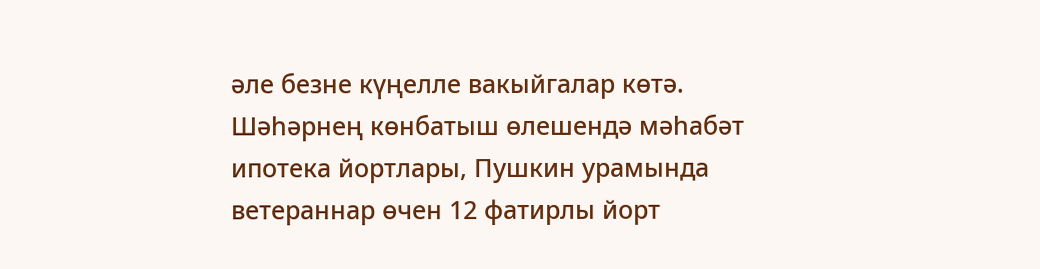әле безне күңелле вакыйгалар көтә. Шәһәрнең көнбатыш өлешендә мәһабәт ипотека йортлары, Пушкин урамында ветераннар өчен 12 фатирлы йорт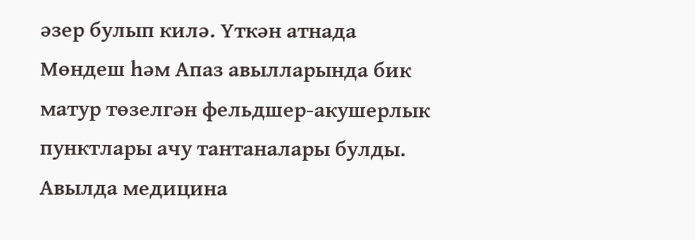әзер булып килә. Үткән атнада Мөндеш һәм Апаз авылларында бик матур төзелгән фельдшер-акушерлык пунктлары ачу тантаналары булды.
Авылда медицина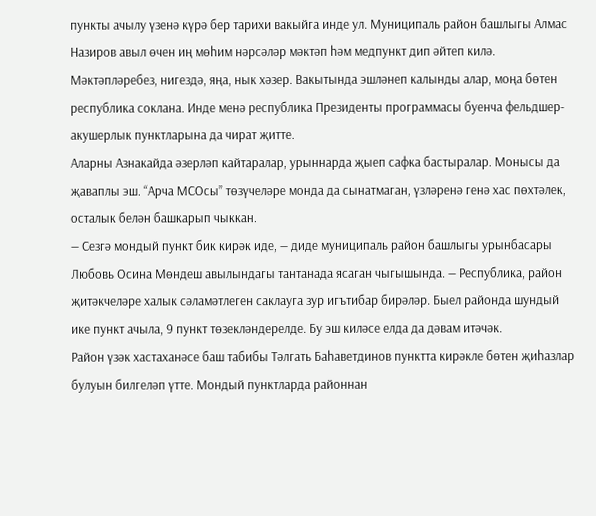пункты ачылу үзенә күрә бер тарихи вакыйга инде ул. Муниципаль район башлыгы Алмас Назиров авыл өчен иң мөһим нәрсәләр мәктәп һәм медпункт дип әйтеп килә. Мәктәпләребез, нигездә, яңа, нык хәзер. Вакытында эшләнеп калынды алар, моңа бөтен республика соклана. Инде менә республика Президенты программасы буенча фельдшер-акушерлык пунктларына да чират җитте.
Аларны Азнакайда әзерләп кайтаралар, урыннарда җыеп сафка бастыралар. Монысы да җаваплы эш. “Арча МСОсы” төзүчеләре монда да сынатмаган, үзләренә генә хас пөхтәлек, осталык белән башкарып чыккан.
— Сезгә мондый пункт бик кирәк иде, — диде муниципаль район башлыгы урынбасары Любовь Осина Мөндеш авылындагы тантанада ясаган чыгышында. — Республика, район җитәкчеләре халык сәламәтлеген саклауга зур игътибар бирәләр. Быел районда шундый ике пункт ачыла, 9 пункт төзекләндерелде. Бу эш киләсе елда да дәвам итәчәк.
Район үзәк хастаханәсе баш табибы Тәлгать Баһаветдинов пунктта кирәкле бөтен җиһазлар булуын билгеләп үтте. Мондый пунктларда районнан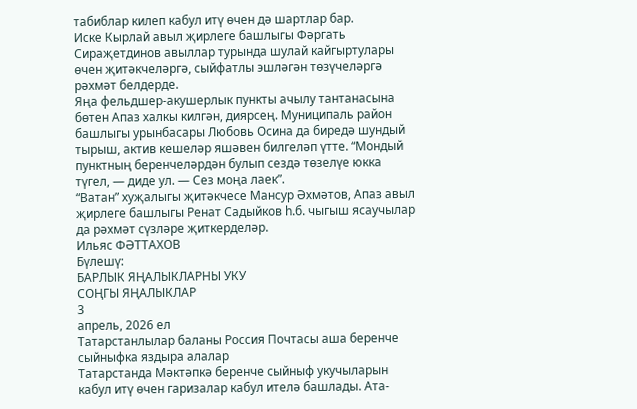табиблар килеп кабул итү өчен дә шартлар бар.
Иске Кырлай авыл җирлеге башлыгы Фәргать Сираҗетдинов авыллар турында шулай кайгыртулары өчен җитәкчеләргә, сыйфатлы эшләгән төзүчеләргә рәхмәт белдерде.
Яңа фельдшер-акушерлык пункты ачылу тантанасына бөтен Апаз халкы килгән, диярсең. Муниципаль район башлыгы урынбасары Любовь Осина да биредә шундый тырыш, актив кешеләр яшәвен билгеләп үтте. “Мондый пунктның беренчеләрдән булып сездә төзелүе юкка түгел, — диде ул. — Сез моңа лаек”.
“Ватан” хуҗалыгы җитәкчесе Мансур Әхмәтов, Апаз авыл җирлеге башлыгы Ренат Садыйков һ.б. чыгыш ясаучылар да рәхмәт сүзләре җиткерделәр.
Ильяс ФӘТТАХОВ
Бүлешү:
БАРЛЫК ЯҢАЛЫКЛАРНЫ УКУ
СОҢГЫ ЯҢАЛЫКЛАР
3
апрель, 2026 ел
Татарстанлылар баланы Россия Почтасы аша беренче сыйныфка яздыра алалар
Татарстанда Мәктәпкә беренче сыйныф укучыларын кабул итү өчен гаризалар кабул ителә башлады. Ата-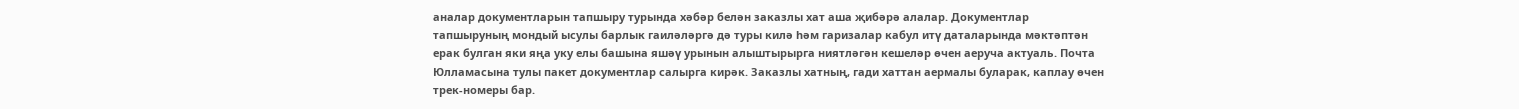аналар документларын тапшыру турында хәбәр белән заказлы хат аша җибәрә алалар. Документлар тапшыруның мондый ысулы барлык гаиләләргә дә туры килә һәм гаризалар кабул итү даталарында мәктәптән ерак булган яки яңа уку елы башына яшәү урынын алыштырырга ниятләгән кешеләр өчен аеруча актуаль. Почта Юлламасына тулы пакет документлар салырга кирәк. Заказлы хатның, гади хаттан аермалы буларак, каплау өчен трек-номеры бар.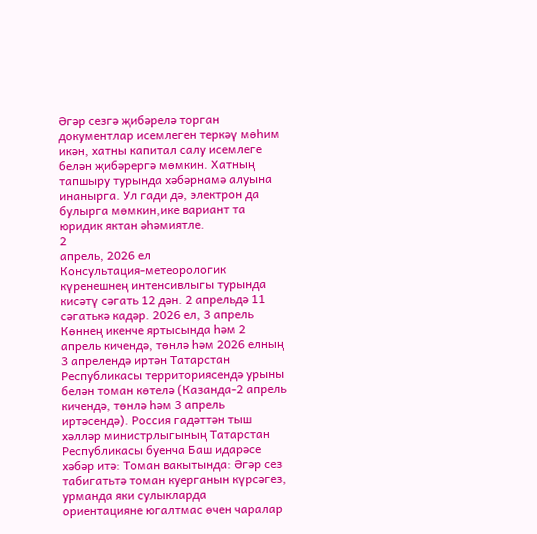Әгәр сезгә җибәрелә торган документлар исемлеген теркәү мөһим икән, хатны капитал салу исемлеге белән җибәрергә мөмкин. Хатның тапшыру турында хәбәрнамә алуына инанырга. Ул гади дә, электрон да булырга мөмкин,ике вариант та юридик яктан әһәмиятле.
2
апрель, 2026 ел
Консультация-метеорологик күренешнең интенсивлыгы турында кисәтү сәгать 12 дән. 2 апрельдә 11 сәгатькә кадәр. 2026 ел, 3 апрель
Көннең икенче яртысында һәм 2 апрель кичендә, төнлә һәм 2026 елның 3 апрелендә иртән Татарстан Республикасы территориясендә урыны белән томан көтелә (Казанда-2 апрель кичендә, төнлә һәм 3 апрель иртәсендә). Россия гадәттән тыш хәлләр министрлыгының Татарстан Республикасы буенча Баш идарәсе хәбәр итә: Томан вакытында: Әгәр сез табигатьтә томан куерганын күрсәгез, урманда яки сулыкларда ориентацияне югалтмас өчен чаралар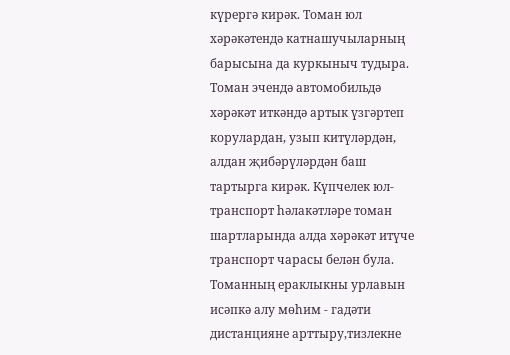күрергә кирәк. Томан юл хәрәкәтендә катнашучыларның барысына да куркыныч тудыра. Томан эчендә автомобильдә хәрәкәт иткәндә артык үзгәртеп корулардан, узып китүләрдән, алдан җибәрүләрдән баш тартырга кирәк. Күпчелек юл-транспорт һәлакәтләре томан шартларында алда хәрәкәт итүче транспорт чарасы белән була. Томанның ераклыкны урлавын исәпкә алу мөһим - гадәти дистанцияне арттыру,тизлекне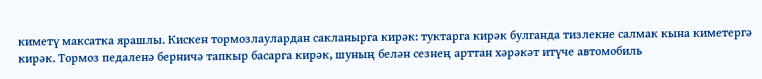киметү максатка ярашлы. Кискен тормозлаулардан сакланырга кирәк: туктарга кирәк булганда тизлекне салмак кына киметергә кирәк. Тормоз педаленә берничә тапкыр басарга кирәк, шуның белән сезнең арттан хәрәкәт итүче автомобиль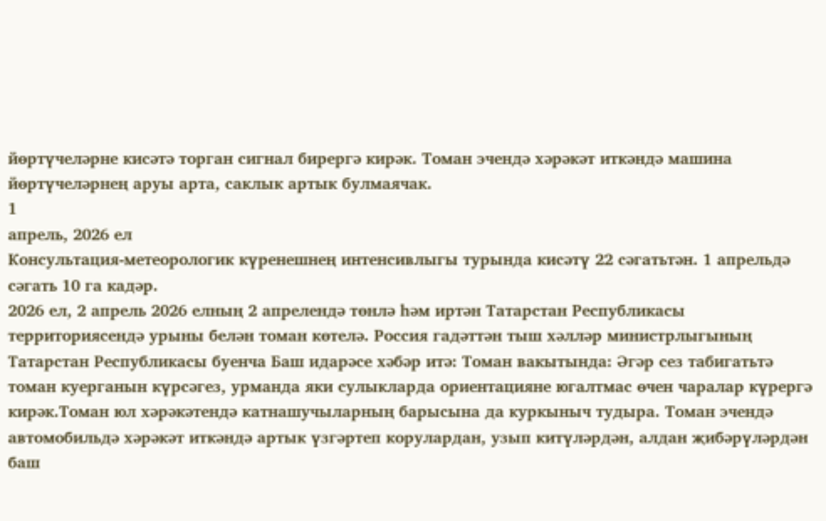йөртүчеләрне кисәтә торган сигнал бирергә кирәк. Томан эчендә хәрәкәт иткәндә машина йөртүчеләрнең аруы арта, саклык артык булмаячак.
1
апрель, 2026 ел
Консультация-метеорологик күренешнең интенсивлыгы турында кисәтү 22 сәгатьтән. 1 апрельдә сәгать 10 га кадәр.
2026 ел, 2 апрель 2026 елның 2 апрелендә төнлә һәм иртән Татарстан Республикасы территориясендә урыны белән томан көтелә. Россия гадәттән тыш хәлләр министрлыгының Татарстан Республикасы буенча Баш идарәсе хәбәр итә: Томан вакытында: Әгәр сез табигатьтә томан куерганын күрсәгез, урманда яки сулыкларда ориентацияне югалтмас өчен чаралар күрергә кирәк.Томан юл хәрәкәтендә катнашучыларның барысына да куркыныч тудыра. Томан эчендә автомобильдә хәрәкәт иткәндә артык үзгәртеп корулардан, узып китүләрдән, алдан җибәрүләрдән баш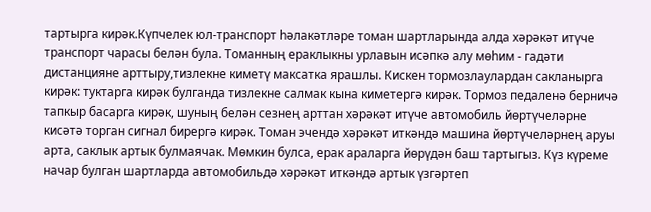тартырга кирәк.Күпчелек юл-транспорт һәлакәтләре томан шартларында алда хәрәкәт итүче транспорт чарасы белән була. Томанның ераклыкны урлавын исәпкә алу мөһим - гадәти дистанцияне арттыру,тизлекне киметү максатка ярашлы. Кискен тормозлаулардан сакланырга кирәк: туктарга кирәк булганда тизлекне салмак кына киметергә кирәк. Тормоз педаленә берничә тапкыр басарга кирәк, шуның белән сезнең арттан хәрәкәт итүче автомобиль йөртүчеләрне кисәтә торган сигнал бирергә кирәк. Томан эчендә хәрәкәт иткәндә машина йөртүчеләрнең аруы арта, саклык артык булмаячак. Мөмкин булса, ерак араларга йөрүдән баш тартыгыз. Күз күреме начар булган шартларда автомобильдә хәрәкәт иткәндә артык үзгәртеп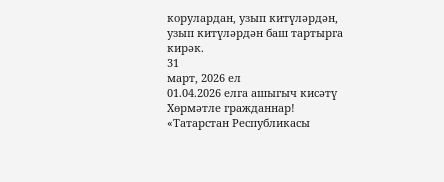корулардан, узып китүләрдән, узып китүләрдән баш тартырга кирәк.
31
март, 2026 ел
01.04.2026 елга ашыгыч кисәтү
Хөрмәтле гражданнар! «Татарстан Республикасы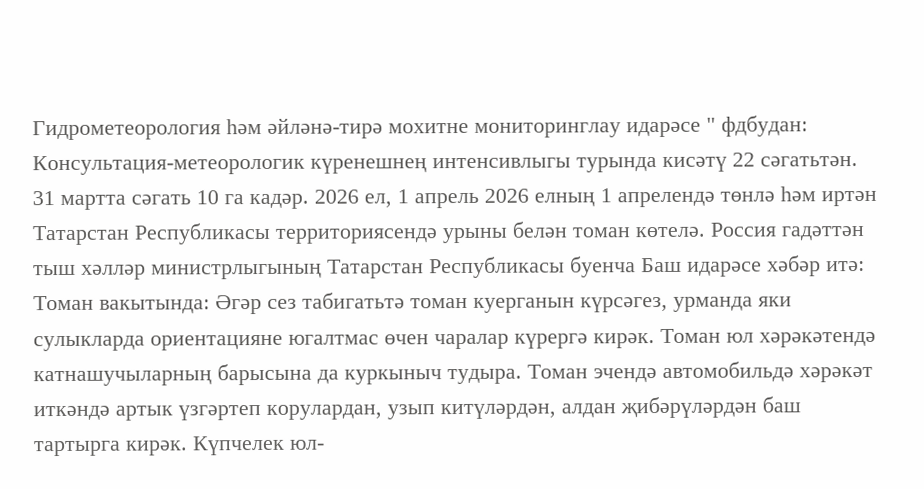Гидрометеорология һәм әйләнә-тирә мохитне мониторинглау идарәсе " фдбудан: Консультация-метеорологик күренешнең интенсивлыгы турында кисәтү 22 сәгатьтән. 31 мартта сәгать 10 га кадәр. 2026 ел, 1 апрель 2026 елның 1 апрелендә төнлә һәм иртән Татарстан Республикасы территориясендә урыны белән томан көтелә. Россия гадәттән тыш хәлләр министрлыгының Татарстан Республикасы буенча Баш идарәсе хәбәр итә: Томан вакытында: Әгәр сез табигатьтә томан куерганын күрсәгез, урманда яки сулыкларда ориентацияне югалтмас өчен чаралар күрергә кирәк. Томан юл хәрәкәтендә катнашучыларның барысына да куркыныч тудыра. Томан эчендә автомобильдә хәрәкәт иткәндә артык үзгәртеп корулардан, узып китүләрдән, алдан җибәрүләрдән баш тартырга кирәк. Күпчелек юл-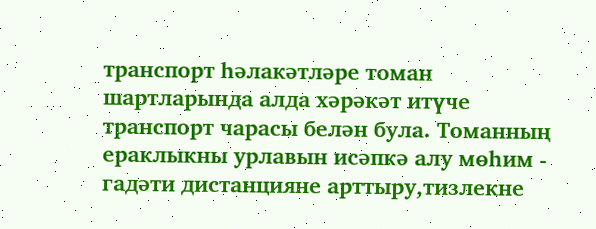транспорт һәлакәтләре томан шартларында алда хәрәкәт итүче транспорт чарасы белән була. Томанның ераклыкны урлавын исәпкә алу мөһим - гадәти дистанцияне арттыру,тизлекне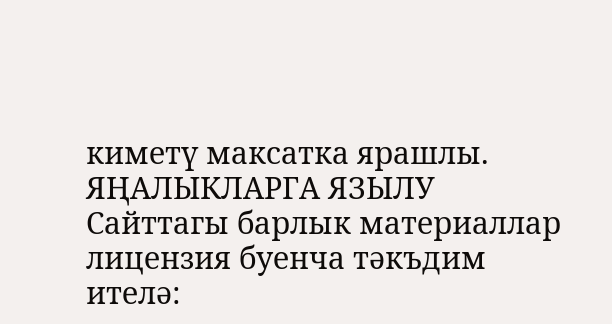киметү максатка ярашлы.
ЯҢАЛЫКЛАРГА ЯЗЫЛУ
Сайттагы барлык материаллар лицензия буенча тәкъдим ителә: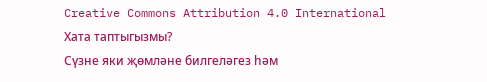Creative Commons Attribution 4.0 International
Хата таптыгызмы?
Сүзне яки җөмләне билгеләгез һәм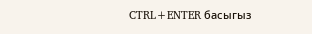CTRL+ENTER басыгыз